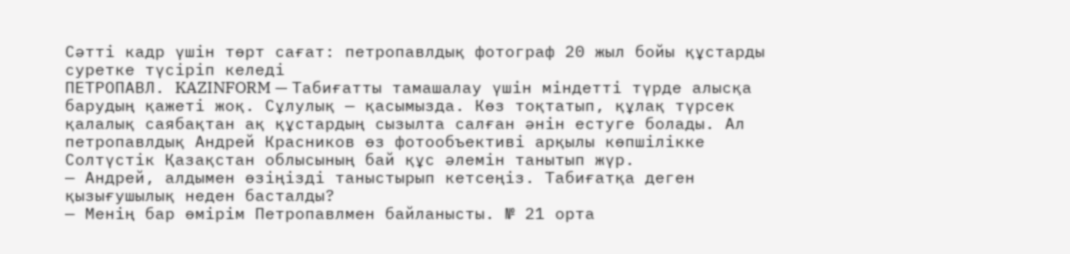Сәтті кадр үшін төрт сағат: петропавлдық фотограф 20 жыл бойы құстарды суретке түсіріп келеді
ПЕТРОПАВЛ. KAZINFORM — Табиғатты тамашалау үшін міндетті түрде алысқа барудың қажеті жоқ. Сұлулық — қасымызда. Көз тоқтатып, құлақ түрсек қалалық саябақтан ақ құстардың сызылта салған әнін естуге болады. Ал петропавлдық Андрей Красников өз фотообъективі арқылы көпшілікке Солтүстік Қазақстан облысының бай құс әлемін танытып жүр.
— Андрей, алдымен өзіңізді таныстырып кетсеңіз. Табиғатқа деген қызығушылық неден басталды?
— Менің бар өмірім Петропавлмен байланысты. № 21 орта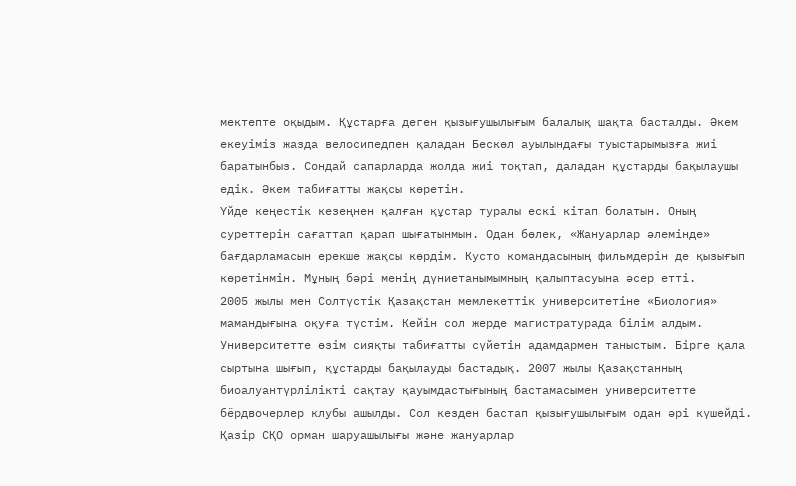мектепте оқыдым. Құстарға деген қызығушылығым балалық шақта басталды. Әкем екеуіміз жазда велосипедпен қаладан Бескөл ауылындағы туыстарымызға жиі баратынбыз. Сондай сапарларда жолда жиі тоқтап, даладан құстарды бақылаушы едік. Әкем табиғатты жақсы көретін.
Үйде кеңестік кезеңнен қалған құстар туралы ескі кітап болатын. Оның суреттерін сағаттап қарап шығатынмын. Одан бөлек, «Жануарлар әлемінде» бағдарламасын ерекше жақсы көрдім. Кусто командасының фильмдерін де қызығып көретінмін. Мұның бәрі менің дүниетанымымның қалыптасуына әсер етті.
2005 жылы мен Солтүстік Қазақстан мемлекеттік университетіне «Биология» мамандығына оқуға түстім. Кейін сол жерде магистратурада білім алдым. Университетте өзім сияқты табиғатты сүйетін адамдармен таныстым. Бірге қала сыртына шығып, құстарды бақылауды бастадық. 2007 жылы Қазақстанның биоалуантүрлілікті сақтау қауымдастығының бастамасымен университетте бёрдвочерлер клубы ашылды. Сол кезден бастап қызығушылығым одан әрі күшейді.
Қазір СҚО орман шаруашылығы және жануарлар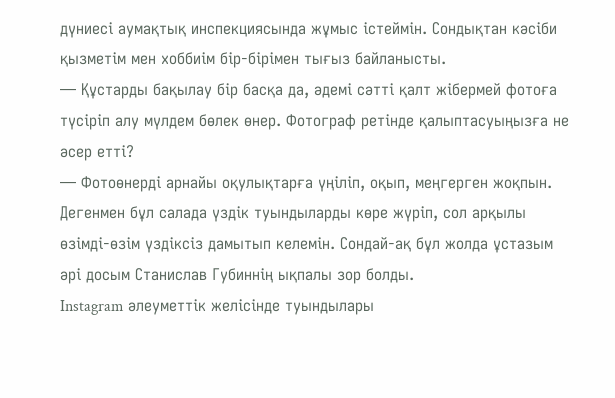дүниесі аумақтық инспекциясында жұмыс істеймін. Сондықтан кәсіби қызметім мен хоббиім бір-бірімен тығыз байланысты.
— Құстарды бақылау бір басқа да, әдемі сәтті қалт жібермей фотоға түсіріп алу мүлдем бөлек өнер. Фотограф ретінде қалыптасуыңызға не әсер етті?
— Фотоөнерді арнайы оқулықтарға үңіліп, оқып, меңгерген жоқпын. Дегенмен бұл салада үздік туындыларды көре жүріп, сол арқылы өзімді-өзім үздіксіз дамытып келемін. Сондай-ақ бұл жолда ұстазым әрі досым Станислав Губиннің ықпалы зор болды.
Instagram әлеуметтік желісінде туындылары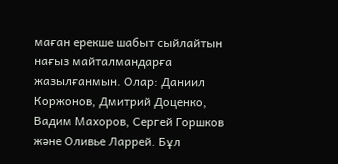маған ерекше шабыт сыйлайтын нағыз майталмандарға жазылғанмын. Олар: Даниил Коржонов, Дмитрий Доценко, Вадим Махоров, Сергей Горшков және Оливье Ларрей. Бұл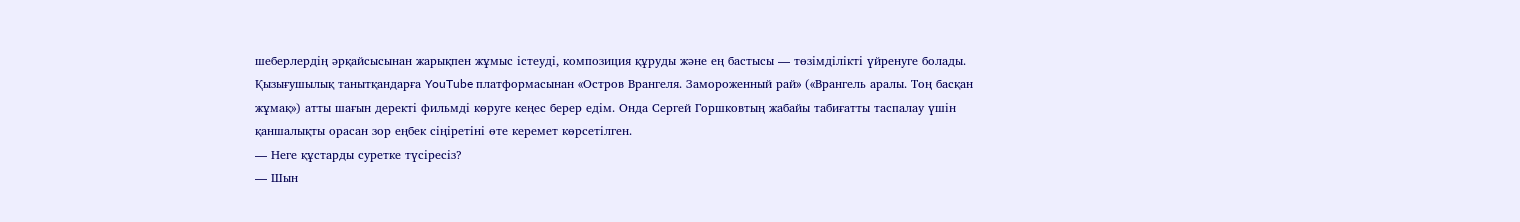шеберлердің әрқайсысынан жарықпен жұмыс істеуді, композиция құруды және ең бастысы — төзімділікті үйренуге болады. Қызығушылық танытқандарға YouTube платформасынан «Остров Врангеля. Замороженный рай» («Врангель аралы. Тоң басқан жұмақ») атты шағын деректі фильмді көруге кеңес берер едім. Онда Сергей Горшковтың жабайы табиғатты таспалау үшін қаншалықты орасан зор еңбек сіңіретіні өте керемет көрсетілген.
— Неге құстарды суретке түсіресіз?
— Шын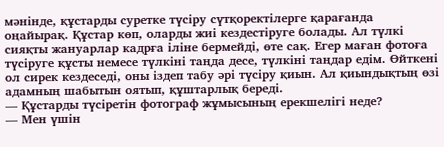мәнінде, құстарды суретке түсіру сүтқоректілерге қарағанда оңайырақ. Құстар көп, оларды жиі кездестіруге болады. Ал түлкі сияқты жануарлар кадрға іліне бермейді, өте сақ. Егер маған фотоға түсіруге құсты немесе түлкіні таңда десе, түлкіні таңдар едім. Өйткені ол сирек кездеседі, оны іздеп табу әрі түсіру қиын. Ал қиындықтың өзі адамның шабытын оятып, құштарлық береді.
— Құстарды түсіретін фотограф жұмысының ерекшелігі неде?
— Мен үшін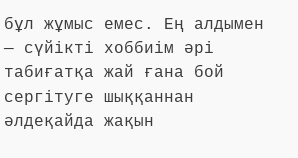бұл жұмыс емес. Ең алдымен — сүйікті хоббиім әрі табиғатқа жай ғана бой сергітуге шыққаннан әлдеқайда жақын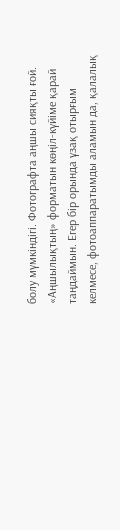болу мүмкіндігі. Фотографта аңшы сияқты ғой. «Аңшылықтың» форматын көңіл-күйіме қарай таңдаймын. Егер бір орында ұзақ отырғым келмесе, фотоаппаратымды аламын да, қалалық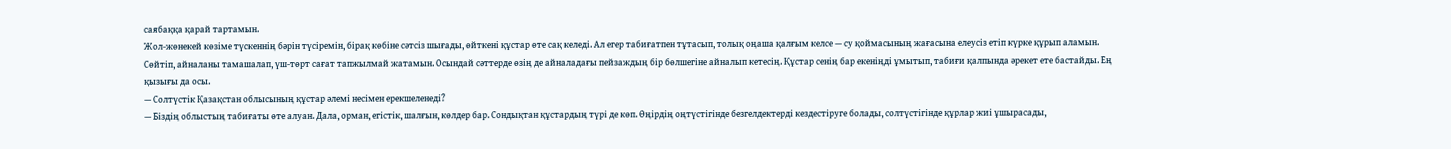саябаққа қарай тартамын.
Жол-жөнекей көзіме түскеннің бәрін түсіремін, бірақ көбіне сәтсіз шығады, өйткені құстар өте сақ келеді. Ал егер табиғатпен тұтасып, толық оңаша қалғым келсе — су қоймасының жағасына елеусіз етіп күрке құрып аламын. Сөйтіп, айналаны тамашалап, үш-төрт сағат тапжылмай жатамын. Осындай сәттерде өзің де айналадағы пейзаждың бір бөлшегіне айналып кетесің. Құстар сенің бар екеніңді ұмытып, табиғи қалпында әрекет ете бастайды. Ең қызығы да осы.
— Солтүстік Қазақстан облысының құстар әлемі несімен ерекшеленеді?
— Біздің облыстың табиғаты өте алуан. Дала, орман, егістік, шалғын, көлдер бар. Сондықтан құстардың түрі де көп. Өңірдің оңтүстігінде безгелдектерді кездестіруге болады, солтүстігінде құрлар жиі ұшырасады,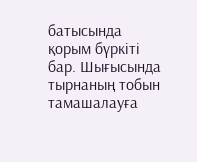батысында қорым бүркіті бар. Шығысында тырнаның тобын тамашалауға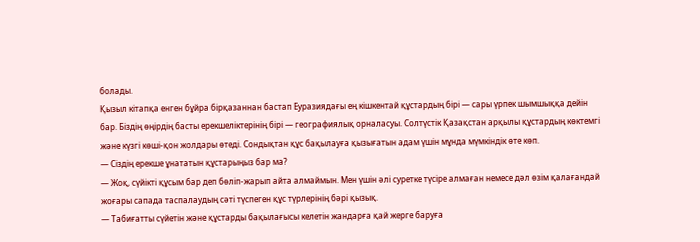болады.
Қызыл кітапқа енген бұйра бірқазаннан бастап Еуразиядағы ең кішкентай құстардың бірі — сары үрпек шымшыққа дейін бар. Біздің өңірдің басты ерекшеліктерінің бірі — географиялық орналасуы. Солтүстік Қазақстан арқылы құстардың көктемгі және күзгі көші-қон жолдары өтеді. Сондықтан құс бақылауға қызығатын адам үшін мұнда мүмкіндік өте көп.
— Сіздің ерекше ұнататын құстарыңыз бар ма?
— Жоқ, сүйікті құсым бар деп бөліп-жарып айта алмаймын. Мен үшін әлі суретке түсіре алмаған немесе дәл өзім қалағандай жоғары сапада таспалаудың сәті түспеген құс түрлерінің бәрі қызық.
— Табиғатты сүйетін және құстарды бақылағысы келетін жандарға қай жерге баруға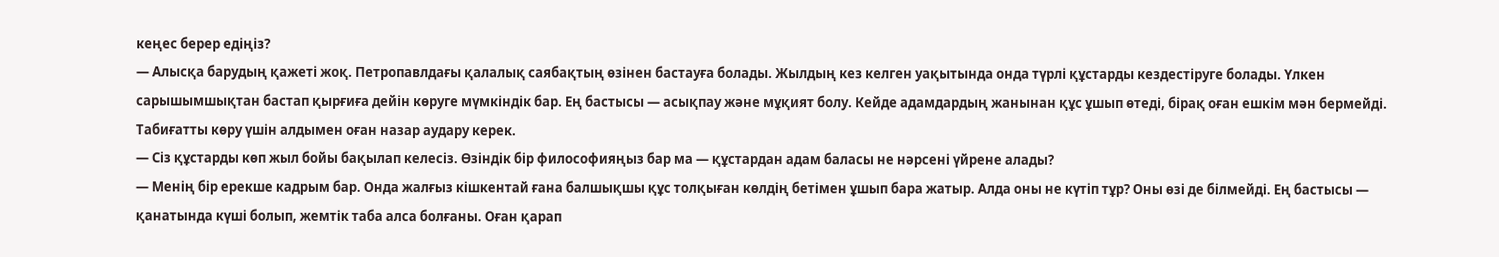кеңес берер едіңіз?
— Алысқа барудың қажеті жоқ. Петропавлдағы қалалық саябақтың өзінен бастауға болады. Жылдың кез келген уақытында онда түрлі құстарды кездестіруге болады. Үлкен сарышымшықтан бастап қырғиға дейін көруге мүмкіндік бар. Ең бастысы — асықпау және мұқият болу. Кейде адамдардың жанынан құс ұшып өтеді, бірақ оған ешкім мән бермейді. Табиғатты көру үшін алдымен оған назар аудару керек.
— Сіз құстарды көп жыл бойы бақылап келесіз. Өзіндік бір философияңыз бар ма — құстардан адам баласы не нәрсені үйрене алады?
— Менің бір ерекше кадрым бар. Онда жалғыз кішкентай ғана балшықшы құс толқыған көлдің бетімен ұшып бара жатыр. Алда оны не күтіп тұр? Оны өзі де білмейді. Ең бастысы — қанатында күші болып, жемтік таба алса болғаны. Оған қарап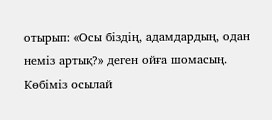отырып: «Осы біздің, адамдардың, одан неміз артық?» деген ойға шомасың.
Көбіміз осылай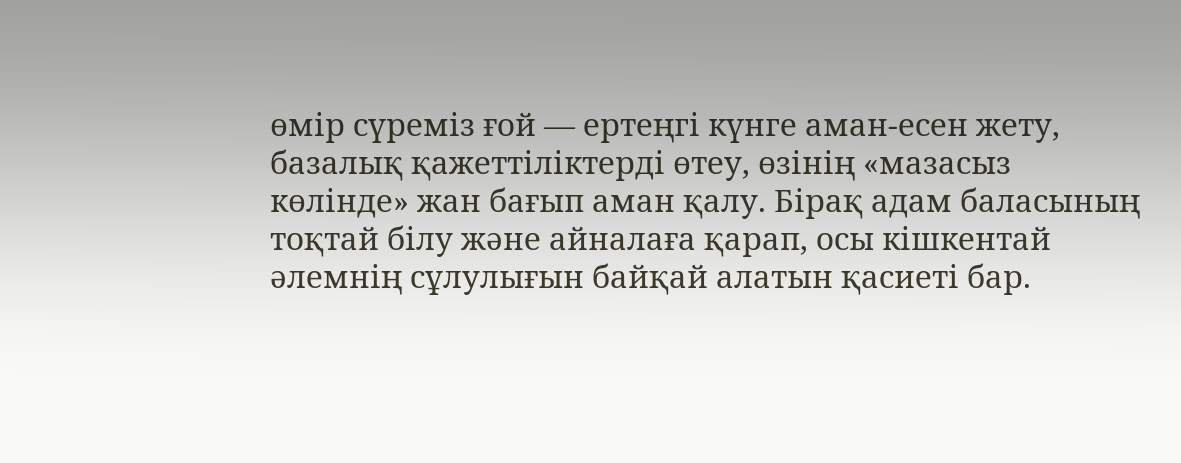өмір сүреміз ғой — ертеңгі күнге аман-есен жету, базалық қажеттіліктерді өтеу, өзінің «мазасыз көлінде» жан бағып аман қалу. Бірақ адам баласының тоқтай білу және айналаға қарап, осы кішкентай әлемнің сұлулығын байқай алатын қасиеті бар.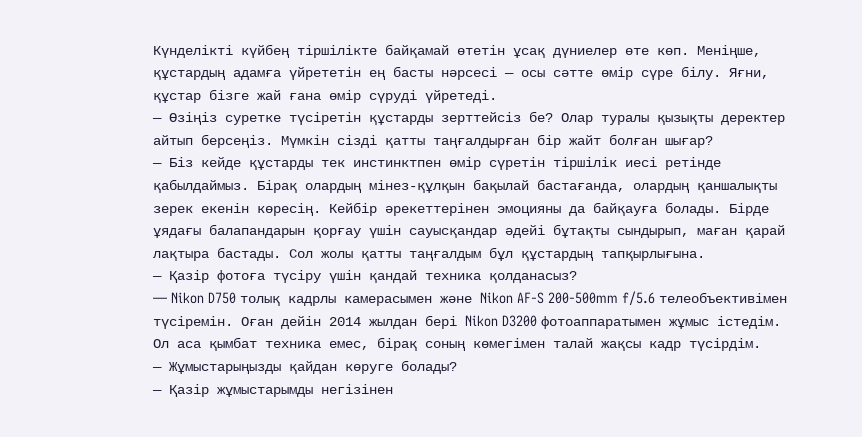Күнделікті күйбең тіршілікте байқамай өтетін ұсақ дүниелер өте көп. Меніңше, құстардың адамға үйрететін ең басты нәрсесі — осы сәтте өмір сүре білу. Яғни, құстар бізге жай ғана өмір сүруді үйретеді.
— Өзіңіз суретке түсіретін құстарды зерттейсіз бе? Олар туралы қызықты деректер айтып берсеңіз. Мүмкін сізді қатты таңғалдырған бір жайт болған шығар?
— Біз кейде құстарды тек инстинктпен өмір сүретін тіршілік иесі ретінде қабылдаймыз. Бірақ олардың мінез-құлқын бақылай бастағанда, олардың қаншалықты зерек екенін көресің. Кейбір әрекеттерінен эмоцияны да байқауға болады. Бірде ұядағы балапандарын қорғау үшін сауысқандар әдейі бұтақты сындырып, маған қарай лақтыра бастады. Сол жолы қатты таңғалдым бұл құстардың тапқырлығына.
— Қазір фотоға түсіру үшін қандай техника қолданасыз?
— Nikon D750 толық кадрлы камерасымен және Nikon AF-S 200-500mm f/5.6 телеобъективімен түсіремін. Оған дейін 2014 жылдан бері Nikon D3200 фотоаппаратымен жұмыс істедім. Ол аса қымбат техника емес, бірақ соның көмегімен талай жақсы кадр түсірдім.
— Жұмыстарыңызды қайдан көруге болады?
— Қазір жұмыстарымды негізінен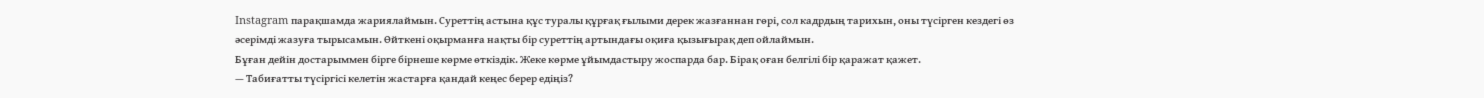Instagram парақшамда жариялаймын. Суреттің астына құс туралы құрғақ ғылыми дерек жазғаннан гөрі, сол кадрдың тарихын, оны түсірген кездегі өз әсерімді жазуға тырысамын. Өйткені оқырманға нақты бір суреттің артындағы оқиға қызығырақ деп ойлаймын.
Бұған дейін достарыммен бірге бірнеше көрме өткіздік. Жеке көрме ұйымдастыру жоспарда бар. Бірақ оған белгілі бір қаражат қажет.
— Табиғатты түсіргісі келетін жастарға қандай кеңес берер едіңіз?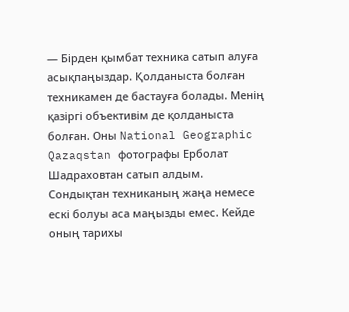— Бірден қымбат техника сатып алуға асықпаңыздар. Қолданыста болған техникамен де бастауға болады. Менің қазіргі объективім де қолданыста болған. Оны National Geographic Qazaqstan фотографы Ерболат Шадраховтан сатып алдым.
Сондықтан техниканың жаңа немесе ескі болуы аса маңызды емес. Кейде оның тарихы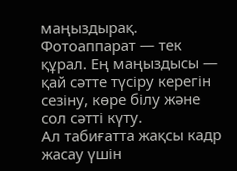маңыздырақ. Фотоаппарат — тек құрал. Ең маңыздысы — қай сәтте түсіру керегін сезіну, көре білу және сол сәтті күту.
Ал табиғатта жақсы кадр жасау үшін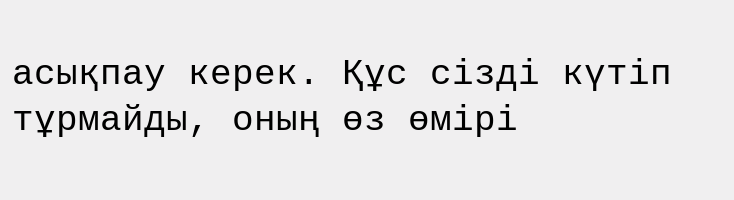асықпау керек. Құс сізді күтіп тұрмайды, оның өз өмірі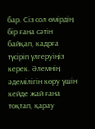бар. Сіз сол өмірдің бір ғана сәтін байқап, кадрға түсіріп үлгеруіңіз керек. Әлемнің әдемілігін көру үшін кейде жай ғана тоқтап, қарау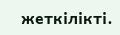жеткілікті.